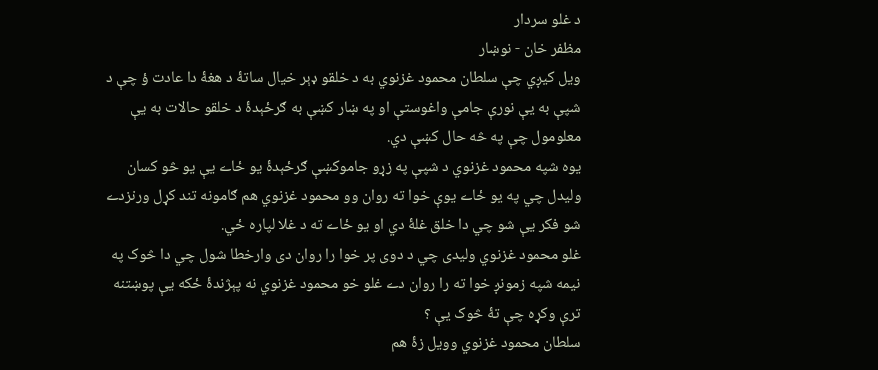د غلو سردار
مظفر خان - نوښار
ويل کيږي چې سلطان محمود غزنوي به د خلقو ډېر خيال ساتۀ د هغۀ دا عادت ؤ چې د شپې به يې نورې جامې واغوستې او په ښار کښې به ګرځېدۀ د خلقو حالات به يې معلومول چې په څه حال کښې دي.
يوه شپه محمود غزنوي د شپې په زړو جاموكښې ګرځېدۀ يو ځاے يې يو څو کسان وليدل چي په يو ځاے يوې خوا ته روان وو محمود غزنوي هم ګامونه تند کړل ورنزدے شو فكر يې شو چي دا خلق غلۀ دي او يو ځاے ته د غلا لپاره ځي.
غلو محمود غزنوي وليدى چي د دوى پر خوا را روان دى وارخطا شول چي دا څوک په نيمه شپه زمونږ خوا ته را روان دے غلو خو محمود غزنوي نه پېژندۀ ځکه يې پوښتنه ترې وکړه چې تۀ څوک يې ؟
سلطان محمود غزنوي وويل زۀ هم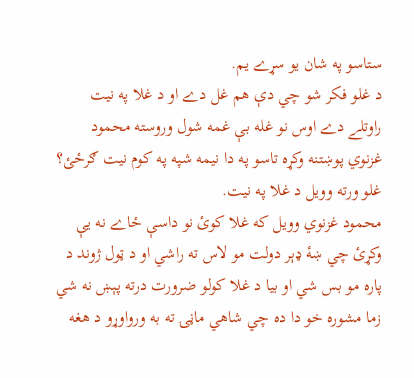ستاسو په شان يو سړے يم.
د غلو فكر شو چي دې هم غل دے او د غلا په نيت راوتلے دے اوس نو غله بې غمه شول وروسته محمود غزنوي پوښتنه وكړه تاسو په دا نيمه شپه په كوم نيت ګرځئ؟
غلو ورته وويل د غلا په نيت.
محمود غزنوي وويل كه غلا كوئ نو داسې ځاے نه يې وكړئ چي ښۀ ډېر دولت مو لاس ته راشي او د ټول ژوند د پاره مو بس شي او بيا د غلا كولو ضرورت درته پېښ نه شي زما مشوره خو دا ده چي شاهي ماڼۍ ته به ورواوړو د هغه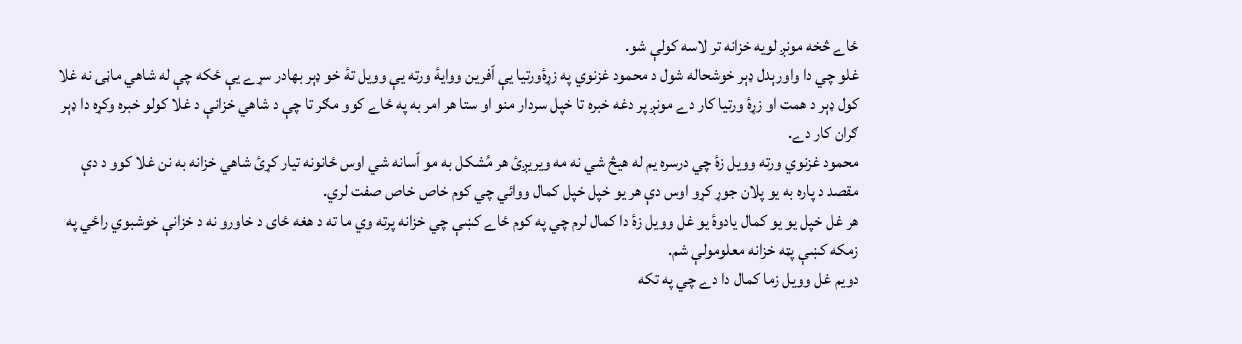ځاے څخه مونږ لويه خزانه تر لاسه كولې شو.
غلو چي دا واورېدل ډېر خوشحاله شول د محمود غزنوي په زړۀورتيا يې اّفرين ووايۀ ورته يې وويل تۀ خو ډېر بهادر سړے يې ځکه چې له شاهي ماڼۍ نه غلا كول ډېر د همت او زړۀ ورتيا كار دے مونږ پر دغه خبره تا خپل سردار منو او ستا هر امر به په ځاے كوو مګر تا چې د شاهي خزانې د غلا كولو خبره وكړه دا ډېر ګران كار دے.
محمود غزنوي ورته وويل زۀ چي درسره يم له هيڅ شي نه مه ويريږئ هر مُشكل به مو اّسانه شي اوس ځانونه تيار كړئ شاهي خزانه به نن غلا كوو د دې مقصد د پاره به يو پلان جوړ کړو اوس دې هر يو خپل خپل كمال ووائي چي كوم خاص خاص صفت لري.
هر غل خپل يو يو كمال يادوۀ يو غل وويل زۀ دا كمال لرم چي په كوم ځاے کښې چي خزانه پرته وي ما ته د هغه ځای د خاورو نه د خزانې خوشبوي راځي په زمکه کښې پټه خزانه معلومولې شم.
دويم غل وويل زما كمال دا دے چي په تكه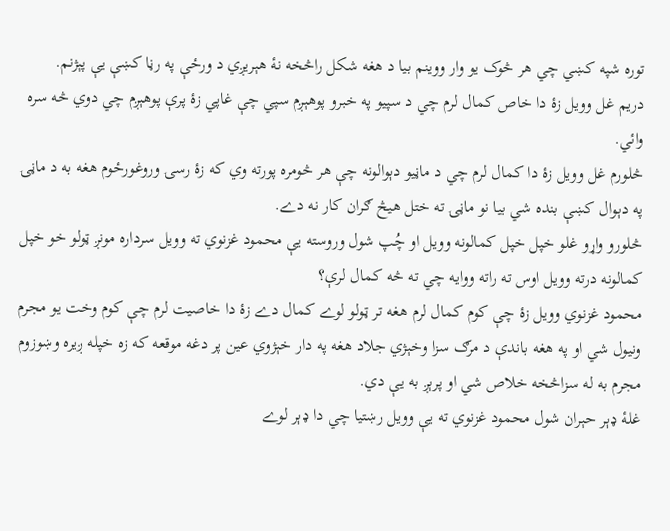توره شپه كښي چي هر څوک يو وار ووينم بيا د هغه شكل راڅخه نۀ هېريږي د ورځې په رڼا كښې يې پېژنم.
دريم غل وويل زۀ دا خاص كمال لرم چي د سپيو په خبرو پوهېږم سپي چې غاپي زۀ پرې پوهېږم چي دوي څه سره وائي.
څلورم غل وويل زۀ دا كمال لرم چي د ماڼيو دېوالونه چې هر څومره پورته وي كه زۀ رسۍ وروغورځوم هغه به د ماڼۍ په دېوال كښې بنده شي بيا نو ماڼۍ ته ختل هيڅ ګران كار نه دے.
څلورو واړو غلو خپل خپل كمالونه وويل او چُپ شول وروسته يې محمود غزنوي ته وويل سرداره مونږ ټولو خو خپل كمالونه درته وويل اوس ته راته ووايه چي ته څه كمال لرې؟
محمود غزنوي وويل زۀ چې كوم كمال لرم هغه تر ټولو لوے كمال دے زۀ دا خاصيت لرم چې كوم وخت يو مجرم ونيول شي او په هغه باندې د مرګ سزا وخېژي جلاد هغه په دار خېژوي عين پر دغه موقعه كه زه خپله ږيره وښوزوم مجرم به له سزاڅخه خلاص شي او پرېږ به يې دي.
غلۀ ډېر حېران شول محمود غزنوي ته يې وويل رښتيا چي دا ډېر لوے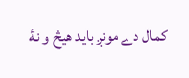كمال دے مونږ بايد هيڅ و نۀ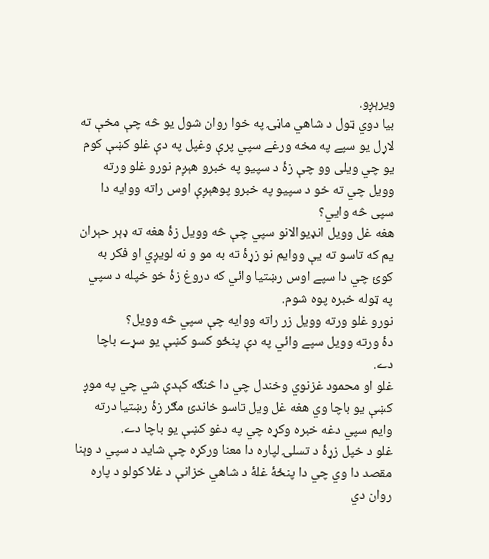ويرېږو.
بيا دوي ټول د شاهي ماڼۍ په خوا روان شول يو څه چې مخې ته لاړل يو سپے په مخه ورغے سپي پرې وغپل په دې غلو كښې كوم يو چي ويلى وو چې زۀ د سپيو په خبرو هېږم نورو غلو ورته وويل چي ته خو د سپيو په خبرو پوهېږې اوس راته ووايه دا سپى څه وايي؟
هغه غل وويل انډيوالانو سپي چې څه وويل زۀ هغه ته ډېر حېران يم كه تاسو ته يې ووايم نو زړۀ ته به مو و نه لويږي او فكر به كوئ چي دا سپے اوس رښتيا وائي كه دروغ زۀ خو خپله د سپي په ټوله خبره پوه شوم.
نورو غلو ورته وويل زر راته ووايه چې سپي څه وويل؟
دۀ ورته وويل سپے وائي په دې پنځو كسو كښې يو سړے باچا دے.
غلو او محمود غزنوي وخندل چي دا څنګه كېدې شي چي په موږ كښې يو باچا وي هغه غل ويل تاسو خاندئ مګر زۀ رښتيا درته وايم سپي دغه خبره وكړه چي په دغو کښې يو باچا دے.
غلو د خپل زړۀ د تسلۍ لپاره دا معنا وركړه چې شايد د سپي د وېنا مقصد دا وي چي دا پنځۀ غلۀ د شاهي خزانې د غلا كولو د پاره روان دي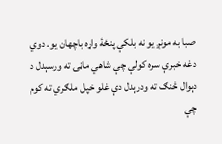صبا به مونږ يو نه بلکې پنځۀ واړه باچهان يو. دوي دغه خبرې سره كولې چې شاهي ماڼۍ ته ورسېدل د دېوال څنګ ته ودرېدل دې غلو خپل ملګري ته كوم چې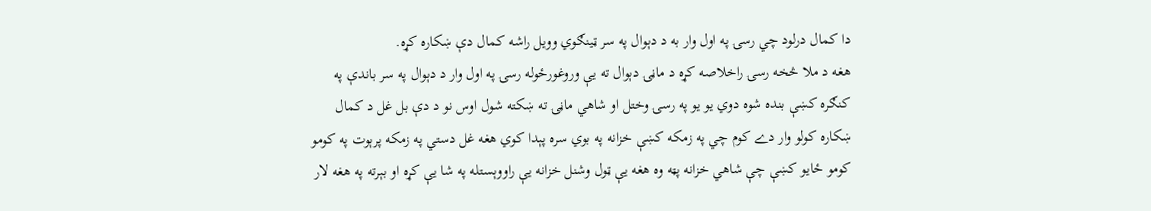دا كمال درلود چي رسۍ په اول وار به د دېوال په سر ټينګوي وويل راشه كمال دې ښکاره کړه.
هغه د ملا څخه رسۍ راخلاصه كړه د ماڼۍ دېوال ته يې وروغورځوله رسۍ په اول وار د دېوال په سر باندې په كنګره كښې بنده شوه دوي يو يو په رسۍ وختل او شاهي ماڼۍ ته ښکته شول اوس نو د دې بل غل د كمال ښکاره كولو وار دے كوم چي په زمکه كښې خزانه په بوي سره پېدا كوي هغه غل دستي په زمکه پرېوت په كومو كومو ځايو كښې چې شاهي خزانه پټه وه هغه يې ټول وشنل خزانه يې راووېستله په شا يې كړه او بېرته په هغه لار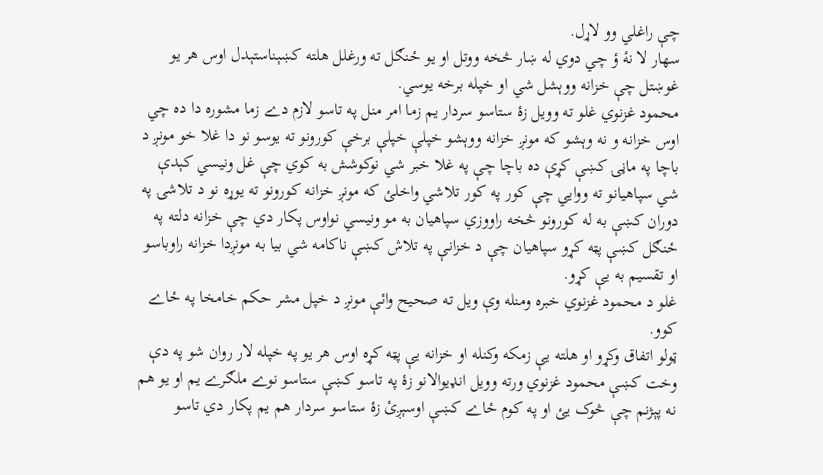چې راغلي وو لاړل.
سهار لا نۀ ؤ چي دوي له ښار څخه ووتل او يو ځنګل ته ورغلل هلته كښېناستېدل اوس هر يو غوښتل چې خزانه ووېشل شي او خپله برخه يوسي.
محمود غزنوي غلو ته وويل زۀ ستاسو سردار يم زما امر منل په تاسو لازم دے زما مشوره دا ده چي اوس خزانه و نه وېشو كه مونږ خزانه ووېشو خپلې خپلې برخې كورونو ته يوسو نو دا غلا خو مونږ د باچا په ماڼۍ كښې كړې ده باچا چې په غلا خبر شي نوكوشش به كوي چې غل ونيسي كېدې شي سپاهيانو ته ووايي چې كور په كور تلاشي واخلئ كه مونږ خزانه كورونو ته يوړه نو د تلاشۍ په دوران كښې به له کورونو څخه راووزي سپاهيان به مو ونيسي نواوس پکار دي چې خزانه دلته په ځنګل كښې پټه کړو سپاهيان چې د خزانې په تلاش كښې ناكامه شي بيا به مونږدا خزانه راوباسو او تقسيم به يې کړو.
غلو د محمود غزنوي خبره ومنله وې ويل ته صحيح وائې مونږ د خپل مشر حكم خامخا په ځاے كوو.
ټولو اتفاق وکړو او هلته يې زمکه وکنله او خزانه يې پټه كړه اوس هر يو په خپله لار روان شو په دې وخت كښې محمود غزنوي ورته وويل انډيوالانو زۀ په تاسو کښې ستاسو نوے ملګرے يم او يو هم نه پېژنم چې څوک يئ او په كوم ځاے کښې اوسېږئ زۀ ستاسو سردار هم يم پکار دي تاسو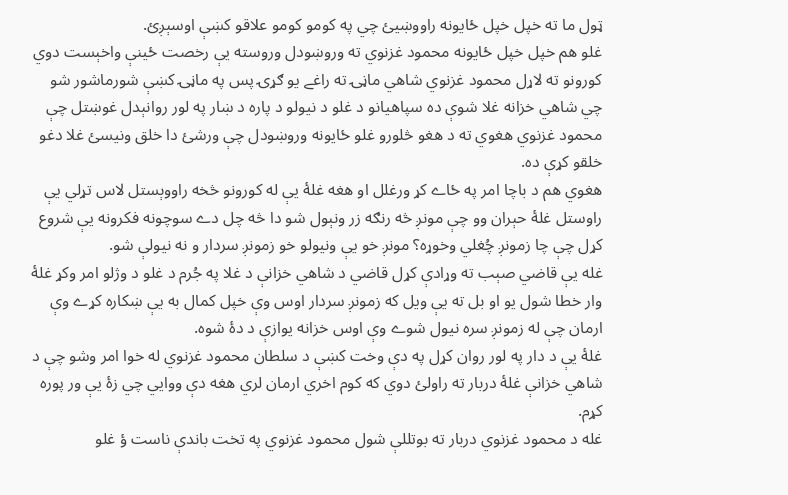ټول ما ته خپل خپل ځايونه راووښيئ چي په كومو كومو علاقو كښې اوسېږئ.
غلو هم خپل خپل ځايونه محمود غزنوي ته وروښودل وروسته يې رخصت ځينې واخېست دوي كورونو ته لاړل محمود غزنوي شاهي ماڼۍ ته راغے يو ګړۍ پس په ماڼۍ کښې شورماشور شو چي شاهي خزانه غلا شوې ده سپاهيانو د غلو د نيولو د پاره د ښار په لور روانېدل غوښتل چې محمود غزنوي هغوي ته د هغو څلورو غلو ځايونه وروښودل چې ورشئ دا خلق ونيسئ غلا دغو خلقو کړې ده.
هغوي هم د باچا امر په ځاے كړ ورغلل او هغه غلۀ يې له كورونو څخه راووېستل لاس تړلي يې راوستل غلۀ حېران وو چې مونږ څه رنګه زر ونېول شو دا څه چل دے سوچونه فکرونه يې شروع کړل چې چا زمونږ چُغلي وخوړه؟ مونږ خو يې ونيولو خو زمونږ سردار و نه نيولې شو.
غله يې قاضي صېب ته وړادې کړل قاضي د شاهي خزانې د غلا په جُرم د غلو د وژلو امر وكړ غلۀ وار خطا شول يو او بل ته يې ويل كه زمونږ سردار اوس وې خپل كمال به يې ښکاره كړے وې ارمان چې له زمونږ سره نيول شوے وې اوس خزانه يوازې د دۀ شوه.
غلۀ يې د دار په لور روان کړل په دې وخت كښې د سلطان محمود غزنوي له خوا امر وشو چې د شاهي خزانې غلۀ دربار ته راولئ دوي كه كوم اخري ارمان لري هغه دې ووايي چي زۀ يې ور پوره كړم.
غله د محمود غزنوي دربار ته بوتللې شول محمود غزنوي په تخت باندې ناست ؤ غلو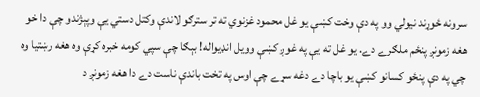سرونه ځوړند نيولي وو په دې وخت كښې يو غل محمود غزنوي ته تر سترګو لاندې وكتل دستي يې وپېژندو چې دا خو هغه زمونږ پنځم ملګرے دے. يو غل ته يې په غوږ كښې وويل انډيواله! بېګا چې سپي كومه خبره كړې وه هغه رښتيا وه چي په دې پنځو کسانو كښې يو باچا دے دغه سړے چې اوس په تخت باندې ناست دے دا هغه زمونږ د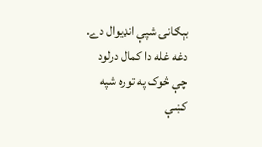بېګانۍ شپې انډيوال دے.
دغه غله دا كمال درلود چې څوک په توره شپه كښې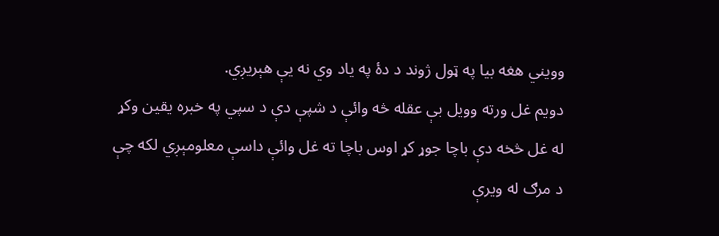وويني هغه بيا په ټول ژوند د دۀ په ياد وي نه يې هېريږي.
دويم غل ورته وويل بې عقله څه وائې د شپې دې د سپي په خبره يقين وكړ له غل څخه دې باچا جوړ كړ اوس باچا ته غل وائې داسې معلومېږي لكه چې د مرګ له ويرې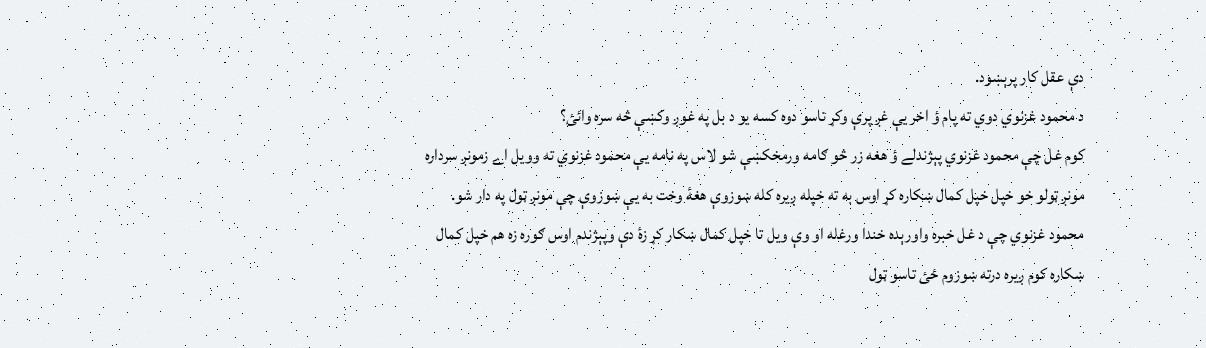دې عقل كار پرېښود.
د محمود غزنوي دوي ته پام ؤ اخر يې غږ پرې وكړ تاسو دوه كسه يو د بل په غوږ وكښې څه سره وائئ؟
كوم غل چې محمود غزنوي پېژندلے ؤ هغه زر څو ګامه ورمخکښې شو لاس په نامه يې محمود غزنوي ته وويل اے زمونږ سرداره مونږ ټولو خو خپل خپل كمال ښكاره كړ اوس به ته خپله ږيره كله ښوزوې هغۀ وخت به يې ښوزوې چې مونږ ټول په دار شو.
محمود غزنوي چې د غل خبره واورېده خندا ورغله او وې ويل تا خپل كمال ښكار كړ زۀ دې وپېژندم اوس ګوره زه هم خپل كمال ښكاره كوم ږيره درته ښوزوم ځئ تاسو ټول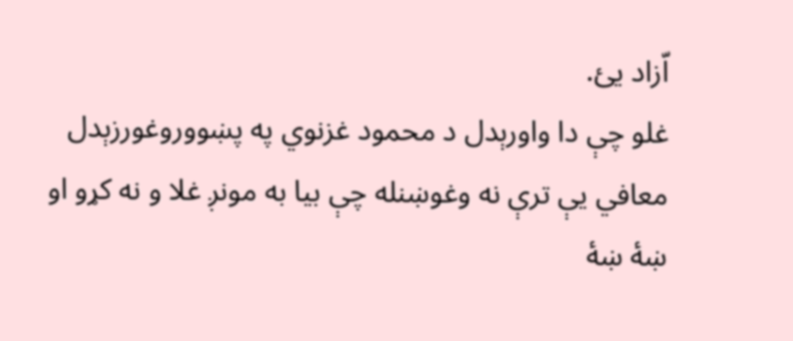اّزاد يئ.
غلو چې دا واورېدل د محمود غزنوي په پښووروغورزېدل معافي يې ترې نه وغوښنله چې بيا به مونږ غلا و نه كړو او ښۀ ښۀ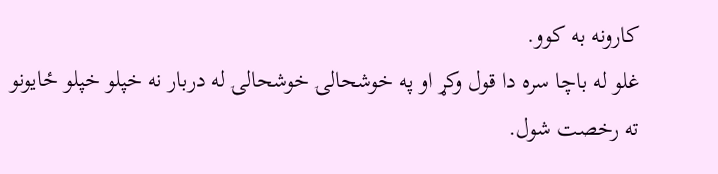كارونه به كوو.
غلو له باچا سره دا قول وکړ او په خوشحالۍ خوشحالۍ له دربار نه خپلو خپلو ځايونو ته رخصت شول.